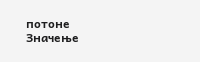потоне
Значење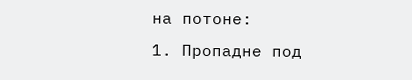на потоне:
1. Пропадне под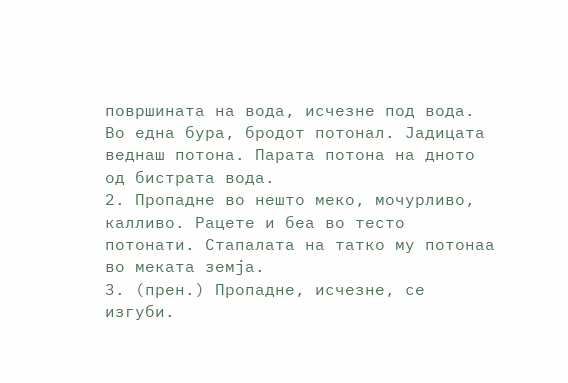површината на вода, исчезне под вода. Во една бура, бродот потонал. Јадицата веднаш потона. Парата потона на дното од бистрата вода.
2. Пропадне во нешто меко, мочурливо, калливо. Рацете и беа во тесто потонати. Стапалата на татко му потонаа во меката земја.
3. (прен.) Пропадне, исчезне, се изгуби.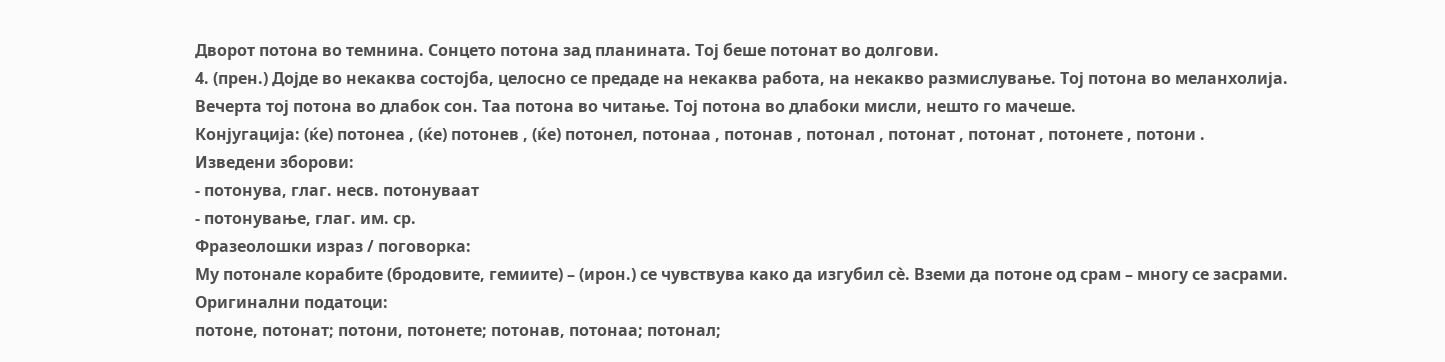Дворот потона во темнина. Сонцето потона зад планината. Тој беше потонат во долгови.
4. (прен.) Дојде во некаква состојба, целосно се предаде на некаква работа, на некакво размислување. Тој потона во меланхолија. Вечерта тој потона во длабок сон. Таа потона во читање. Тој потона во длабоки мисли, нешто го мачеше.
Конјугација: (ќе) потонеа , (ќе) потонев , (ќе) потонел, потонаа , потонав , потонал , потонат , потонат , потонете , потони .
Изведени зборови:
- потонува, глаг. несв. потонуваат
- потонување, глаг. им. ср.
Фразеолошки израз / поговорка:
Му потонале корабите (бродовите, гемиите) – (ирон.) се чувствува како да изгубил сѐ. Вземи да потоне од срам – многу се засрами.
Оригинални податоци:
потоне, потонат; потони, потонете; потонав, потонаа; потонал;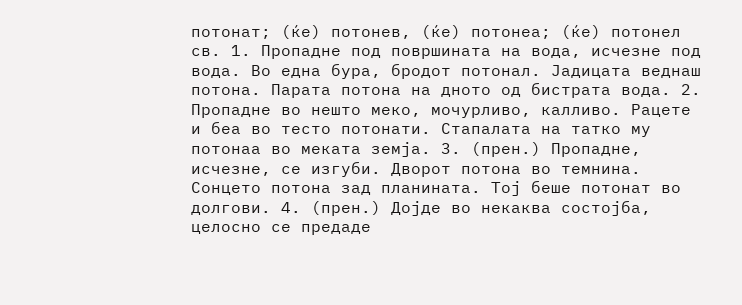потонат; (ќе) потонев, (ќе) потонеа; (ќе) потонел св. 1. Пропадне под површината на вода, исчезне под вода. Во една бура, бродот потонал. Јадицата веднаш потона. Парата потона на дното од бистрата вода. 2. Пропадне во нешто меко, мочурливо, калливо. Рацете и беа во тесто потонати. Стапалата на татко му потонаа во меката земја. 3. (прен.) Пропадне, исчезне, се изгуби. Дворот потона во темнина. Сонцето потона зад планината. Тој беше потонат во долгови. 4. (прен.) Дојде во некаква состојба, целосно се предаде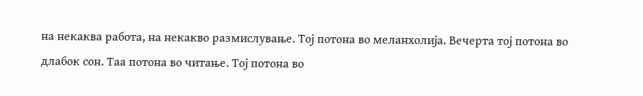на некаква работа, на некакво размислување. Тој потона во меланхолија. Вечерта тој потона во длабок сон. Таа потона во читање. Тој потона во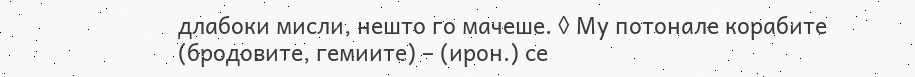длабоки мисли, нешто го мачеше. ◊ Му потонале корабите (бродовите, гемиите) – (ирон.) се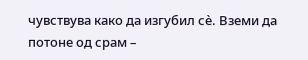чувствува како да изгубил сѐ. Вземи да потоне од срам –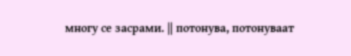многу се засрами. ‖ потонува, потонуваат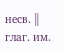несв. ‖ глаг. им.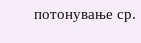потонување ср.